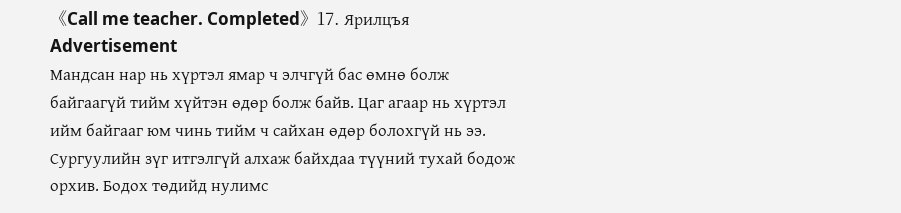《Call me teacher. Completed》17. Ярилцъя
Advertisement
Мандсан нар нь хүртэл ямар ч элчгүй бас өмнө болж байгаагүй тийм хүйтэн өдөр болж байв. Цаг агаар нь хүртэл ийм байгааг юм чинь тийм ч сайхан өдөр болохгүй нь ээ.
Сургуулийн зүг итгэлгүй алхаж байхдаа түүний тухай бодож орхив. Бодох төдийд нулимс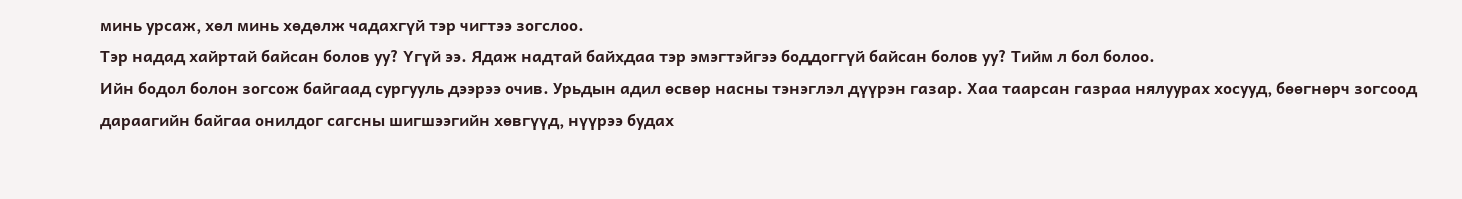минь урсаж, хөл минь хөдөлж чадахгүй тэр чигтээ зогслоо.
Тэр надад хайртай байсан болов уу? Үгүй ээ. Ядаж надтай байхдаа тэр эмэгтэйгээ боддоггүй байсан болов уу? Тийм л бол болоо.
Ийн бодол болон зогсож байгаад сургууль дээрээ очив. Урьдын адил өсвөр насны тэнэглэл дүүрэн газар. Хаа таарсан газраа нялуурах хосууд, бөөгнөрч зогсоод дараагийн байгаа онилдог сагсны шигшээгийн хөвгүүд, нүүрээ будах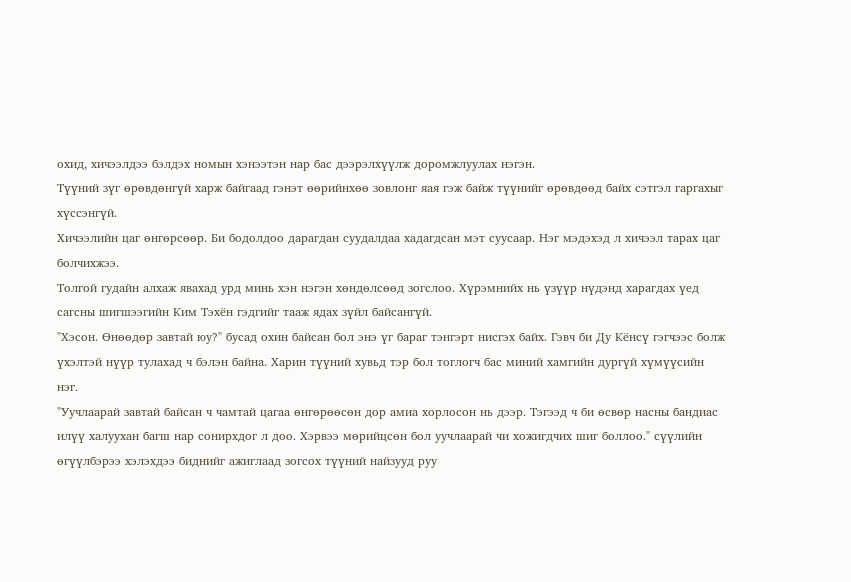охид, хичээлдээ бэлдэх номын хэнээтэн нар бас дээрэлхүүлж доромжлуулах нэгэн.
Түүний зүг өрөвдөнгүй харж байгаад гэнэт өөрийнхөө зовлонг яая гэж байж түүнийг өрөвдөөд байх сэтгэл гаргахыг хүссэнгүй.
Хичээлийн цаг өнгөрсөөр. Би бодолдоо дарагдан суудалдаа хадагдсан мэт суусаар. Нэг мэдэхэд л хичээл тарах цаг болчихжээ.
Толгой гудайн алхаж явахад урд минь хэн нэгэн хөндөлсөөд зогслоо. Хүрэмнийх нь үзүүр нүдэнд харагдах үед сагсны шигшээгийн Ким Тэхён гэдгийг тааж ядах зүйл байсангүй.
"Хэсон. Өнөөдөр завтай юу?" бусад охин байсан бол энэ үг бараг тэнгэрт нисгэх байх. Гэвч би Ду Кёнсү гэгчээс болж үхэлтэй нүүр тулахад ч бэлэн байна. Харин түүний хувьд тэр бол тоглогч бас миний хамгийн дургүй хүмүүсийн нэг.
"Уучлаарай завтай байсан ч чамтай цагаа өнгөрөөсөн дор амиа хорлосон нь дээр. Тэгээд ч би өсвөр насны бандиас илүү халуухан багш нар сонирхдог л доо. Хэрвээ мөрийцсөн бол уучлаарай чи хожигдчих шиг боллоо." сүүлийн өгүүлбэрээ хэлэхдээ биднийг ажиглаад зогсох түүний найзууд руу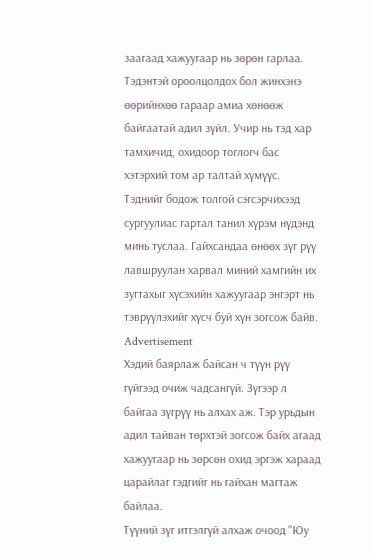заагаад хажуугаар нь зөрөн гарлаа.
Тэдэнтэй ороолцолдох бол жинхэнэ өөрийнхөө гараар амиа хөнөөж байгаатай адил зүйл. Учир нь тэд хар тамхичид, охидоор тоглогч бас хэтэрхий том ар талтай хүмүүс.
Тэднийг бодож толгой сэгсэрчихээд сургуулиас гартал танил хүрэм нүдэнд минь туслаа. Гайхсандаа өнөөх зүг рүү лавшруулан харвал миний хамгийн их зугтахыг хүсэхийн хажуугаар энгэрт нь тэврүүлэхийг хүсч буй хүн зогсож байв.
Advertisement
Хэдий баярлаж байсан ч түүн рүү гүйгээд очиж чадсангүй. Зүгээр л байгаа зүгрүү нь алхах аж. Тэр урьдын адил тайван төрхтэй зогсож байх агаад хажуугаар нь зөрсөн охид эргэж хараад царайлаг гэдгийг нь гайхан магтаж байлаа.
Түүний зүг итгэлгүй алхаж очоод "Юу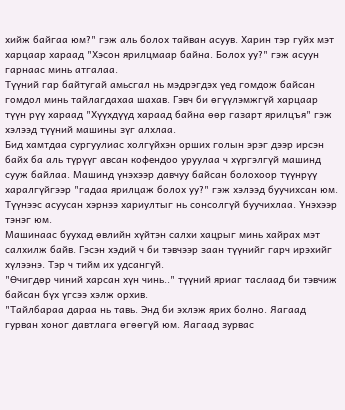хийж байгаа юм?" гэж аль болох тайван асуув. Харин тэр гуйх мэт харцаар хараад "Хэсон ярилцмаар байна. Болох уу?" гэж асуун гарнаас минь атгалаа.
Түүний гар байтугай амьсгал нь мэдрэгдэх үед гомдож байсан гомдол минь тайлагдахаа шахав. Гэвч би өгүүлэмжгүй харцаар түүн рүү хараад "Хүүхдүүд хараад байна өөр газарт ярилцъя" гэж хэлээд түүний машины зүг алхлаа.
Бид хамтдаа сургуулиас холгүйхэн орших голын эрэг дээр ирсэн байх ба аль түрүүг авсан кофендоо уруулаа ч хүргэлгүй машинд сууж байлаа. Машинд үнэхээр давчуу байсан болохоор түүнрүү харалгүйгээр "гадаа ярилцаж болох уу?" гэж хэлээд буучихсан юм. Түүнээс асуусан хэрнээ хариултыг нь сонсолгүй буучихлаа. Үнэхээр тэнэг юм.
Машинаас буухад өвлийн хүйтэн салхи хацрыг минь хайрах мэт салхилж байв. Гэсэн хэдий ч би тэвчээр заан түүнийг гарч ирэхийг хүлээнэ. Тэр ч тийм их удсангүй.
"Өчигдөр чиний харсан хүн чинь.." түүний яриаг таслаад би тэвчиж байсан бүх үгсээ хэлж орхив.
"Тайлбараа дараа нь тавь. Энд би эхлэж ярих болно. Яагаад гурван хоног давтлага өгөөгүй юм. Яагаад зурвас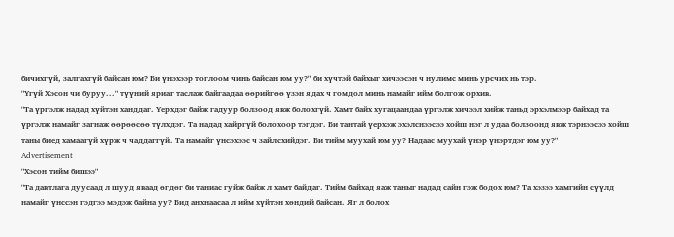бичихгүй, залгахгүй байсан юм? Би үнэхээр тоглоом чинь байсан юм уу?" би хүчтэй байхыг хичээсэн ч нулимс минь урсчих нь тэр.
"Үгүй Хэсон чи буруу..." түүний яриаг таслаж байгаадаа өөрийгөө үзэн ядах ч гомдол минь намайг ийм болгож орхив.
"Та үргэлж надад хүйтэн ханддаг. Үерхдэг байж гадуур болзоод явж болохгүй. Хамт байх хугацаандаа үргэлж хичээл хийж таньд эрхэлмээр байхад та үргэлж намайг загнаж өөрөөсөө түлхдэг. Та надад хайргүй болохоор тэгдэг. Би тантай үерхэж эхэлснээсээ хойш нэг л удаа болзоонд явж тэрнээсээ хойш таны биед хамаагүй хүрж ч чаддаггүй. Та намайг үнсэхээс ч зайлсхийдэг. Би тийм муухай юм уу? Надаас муухай үнэр үнэртдэг юм уу?"
Advertisement
"Хэсон тийм бишээ"
"Та давтлага дуусаад л шууд яваад өгдөг би таниас гуйж байж л хамт байдаг. Тийм байхад яаж таныг надад сайн гэж бодох юм? Та хэзээ хамгийн сүүлд намайг үнссэн гэдгээ мэдэж байна уу? Бид анхнаасаа л ийм хүйтэн хөндий байсан. Яг л болох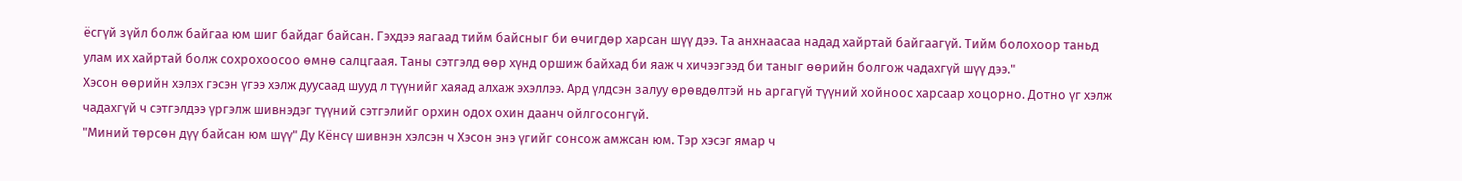ёсгүй зүйл болж байгаа юм шиг байдаг байсан. Гэхдээ яагаад тийм байсныг би өчигдөр харсан шүү дээ. Та анхнаасаа надад хайртай байгаагүй. Тийм болохоор таньд улам их хайртай болж сохрохоосоо өмнө салцгаая. Таны сэтгэлд өөр хүнд оршиж байхад би яаж ч хичээгээд би таныг өөрийн болгож чадахгүй шүү дээ."
Хэсон өөрийн хэлэх гэсэн үгээ хэлж дуусаад шууд л түүнийг хаяад алхаж эхэллээ. Ард үлдсэн залуу өрөвдөлтэй нь аргагүй түүний хойноос харсаар хоцорно. Дотно үг хэлж чадахгүй ч сэтгэлдээ үргэлж шивнэдэг түүний сэтгэлийг орхин одох охин даанч ойлгосонгүй.
"Миний төрсөн дүү байсан юм шүү" Ду Кёнсү шивнэн хэлсэн ч Хэсон энэ үгийг сонсож амжсан юм. Тэр хэсэг ямар ч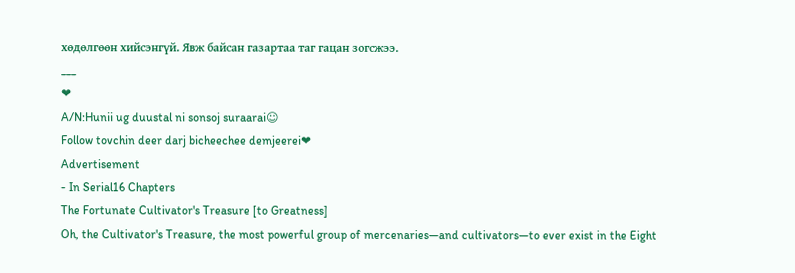хөдөлгөөн хийсэнгүй. Явж байсан газартаа таг гацан зогсжээ.
___
❤
A/N:Hunii ug duustal ni sonsoj suraarai☺
Follow tovchin deer darj bicheechee demjeerei❤
Advertisement
- In Serial16 Chapters
The Fortunate Cultivator's Treasure [to Greatness]
Oh, the Cultivator's Treasure, the most powerful group of mercenaries—and cultivators—to ever exist in the Eight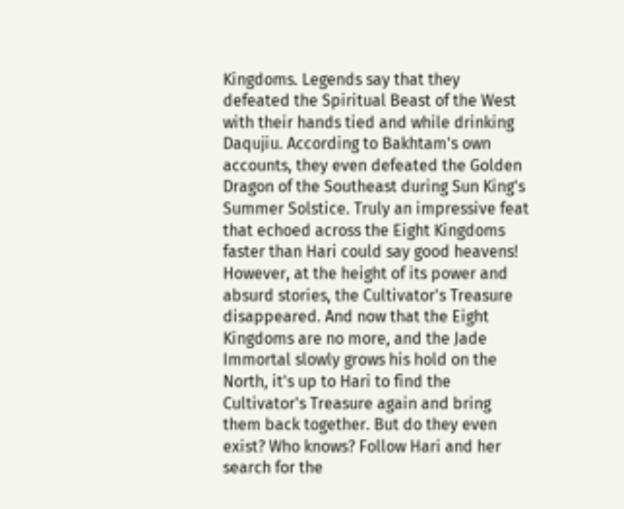Kingdoms. Legends say that they defeated the Spiritual Beast of the West with their hands tied and while drinking Daqujiu. According to Bakhtam's own accounts, they even defeated the Golden Dragon of the Southeast during Sun King's Summer Solstice. Truly an impressive feat that echoed across the Eight Kingdoms faster than Hari could say good heavens! However, at the height of its power and absurd stories, the Cultivator's Treasure disappeared. And now that the Eight Kingdoms are no more, and the Jade Immortal slowly grows his hold on the North, it's up to Hari to find the Cultivator's Treasure again and bring them back together. But do they even exist? Who knows? Follow Hari and her search for the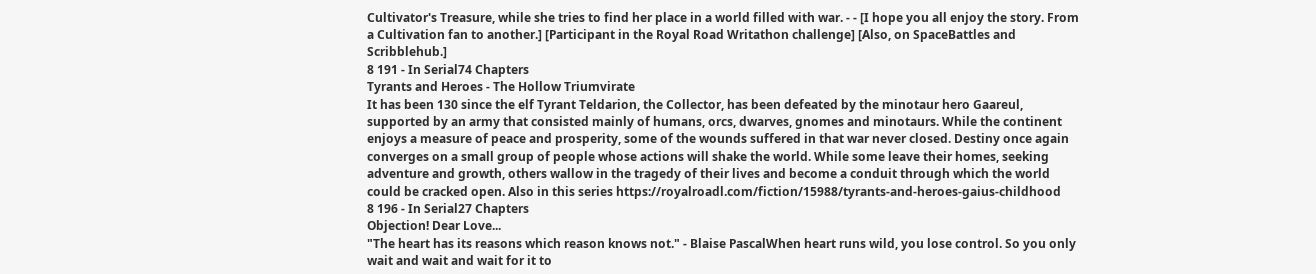Cultivator's Treasure, while she tries to find her place in a world filled with war. - - [I hope you all enjoy the story. From a Cultivation fan to another.] [Participant in the Royal Road Writathon challenge] [Also, on SpaceBattles and Scribblehub.]
8 191 - In Serial74 Chapters
Tyrants and Heroes - The Hollow Triumvirate
It has been 130 since the elf Tyrant Teldarion, the Collector, has been defeated by the minotaur hero Gaareul, supported by an army that consisted mainly of humans, orcs, dwarves, gnomes and minotaurs. While the continent enjoys a measure of peace and prosperity, some of the wounds suffered in that war never closed. Destiny once again converges on a small group of people whose actions will shake the world. While some leave their homes, seeking adventure and growth, others wallow in the tragedy of their lives and become a conduit through which the world could be cracked open. Also in this series https://royalroadl.com/fiction/15988/tyrants-and-heroes-gaius-childhood
8 196 - In Serial27 Chapters
Objection! Dear Love...
"The heart has its reasons which reason knows not." - Blaise PascalWhen heart runs wild, you lose control. So you only wait and wait and wait for it to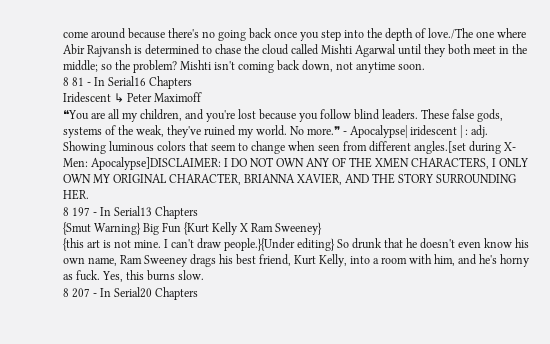come around because there's no going back once you step into the depth of love./The one where Abir Rajvansh is determined to chase the cloud called Mishti Agarwal until they both meet in the middle; so the problem? Mishti isn't coming back down, not anytime soon.
8 81 - In Serial16 Chapters
Iridescent ↳ Peter Maximoff
❝You are all my children, and you're lost because you follow blind leaders. These false gods, systems of the weak, they've ruined my world. No more.❞ - Apocalypse| iridescent | : adj. Showing luminous colors that seem to change when seen from different angles.[set during X-Men: Apocalypse]DISCLAIMER: I DO NOT OWN ANY OF THE XMEN CHARACTERS, I ONLY OWN MY ORIGINAL CHARACTER, BRIANNA XAVIER, AND THE STORY SURROUNDING HER.
8 197 - In Serial13 Chapters
{Smut Warning} Big Fun {Kurt Kelly X Ram Sweeney}
{this art is not mine. I can't draw people.}{Under editing} So drunk that he doesn't even know his own name, Ram Sweeney drags his best friend, Kurt Kelly, into a room with him, and he's horny as fuck. Yes, this burns slow.
8 207 - In Serial20 Chapters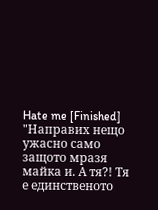Hate me [Finished]
"Направих нещо ужасно само защото мразя майка и. А тя?! Тя е единственото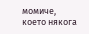момиче, което някога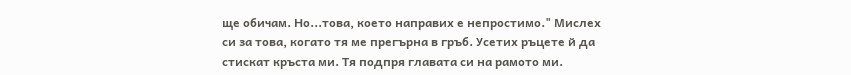ще обичам. Но...това, което направих е непростимо." Мислех си за това, когато тя ме прегърна в гръб. Усетих ръцете й да стискат кръста ми. Тя подпря главата си на рамото ми.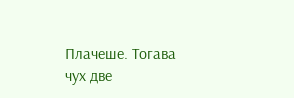Плачеше. Тогава чух две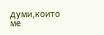думи,които ме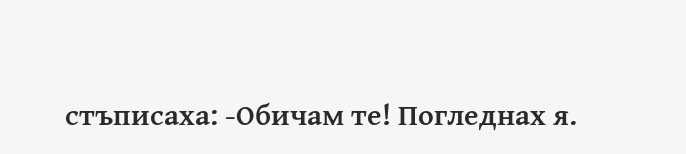стъписаха: -Обичам те! Погледнах я.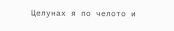Целунах я по челото и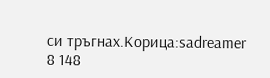си тръгнах.Корица:sadreamer
8 148